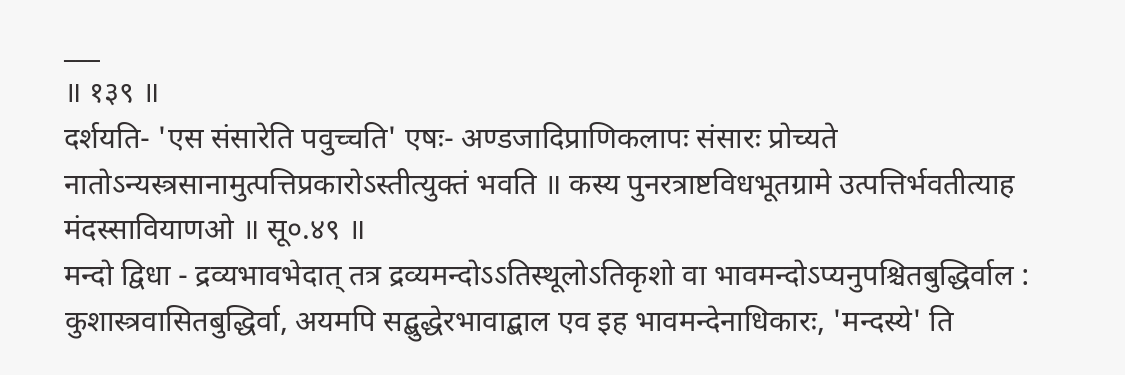___
॥ १३९ ॥
दर्शयति- 'एस संसारेति पवुच्चति' एषः- अण्डजादिप्राणिकलापः संसारः प्रोच्यते नातोऽन्यस्त्रसानामुत्पत्तिप्रकारोऽस्तीत्युक्तं भवति ॥ कस्य पुनरत्राष्टविधभूतग्रामे उत्पत्तिर्भवतीत्याह
मंदस्सावियाणओ ॥ सू०.४९ ॥
मन्दो द्विधा - द्रव्यभावभेदात् तत्र द्रव्यमन्दोऽऽतिस्थूलोऽतिकृशो वा भावमन्दोऽप्यनुपश्चितबुद्धिर्वाल : कुशास्त्रवासितबुद्धिर्वा, अयमपि सद्बुद्धेरभावाद्बाल एव इह भावमन्देनाधिकारः, 'मन्दस्ये' ति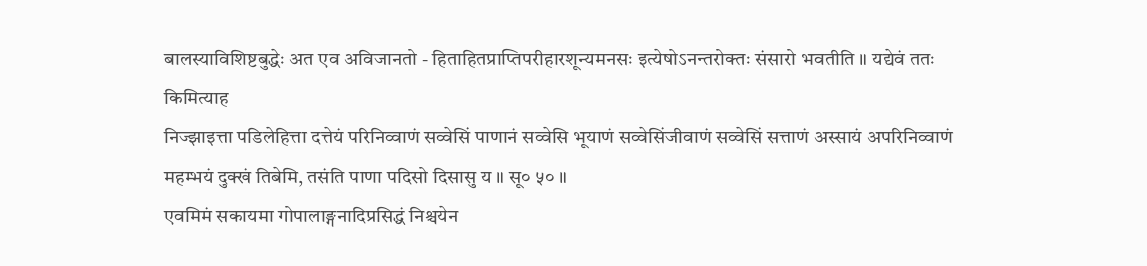बालस्याविशिष्टबुद्धेः अत एव अविजानतो - हिताहितप्राप्तिपरीहारशून्यमनसः इत्येषोऽनन्तरोक्तः संसारो भवतीति ॥ यद्येवं ततः किमित्याह
निज्झाइत्ता पडिलेहित्ता दत्तेयं परिनिव्वाणं सव्वेसिं पाणानं सव्वेसि भूयाणं सव्वेसिंजीवाणं सव्वेसिं सत्ताणं अस्सायं अपरिनिव्वाणं महम्भयं दुक्खं तिबेमि, तसंति पाणा पदिसो दिसासु य ॥ सू० ५० ॥
एवमिमं सकायमा गोपालाङ्गनादिप्रसिद्धं निश्चयेन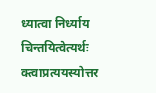ध्यात्वा निर्ध्याय चिन्तयित्वेत्यर्थः क्त्वाप्रत्ययस्योत्तर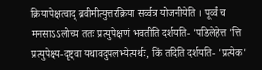क्रियापेक्षत्वाद् ब्रवीमीत्युत्तरक्रिया सर्व्वत्र योजनीयेति । पूर्व्वं च मनसाऽऽलोच्य ततः प्रत्युपेक्षणं भवतीति दर्शयति- 'पडिलेहेत्त 'त्ति प्रत्युपेक्ष्य-दृष्ट्वा यथावदुपलभ्येत्यर्थः, किं तदिति दर्शयति- 'प्रत्येक'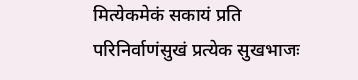मित्येकमेकं सकायं प्रति परिनिर्वाणंसुखं प्रत्येक सुखभाजः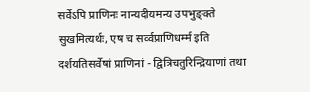सर्वेऽपि प्राणिनः नान्यदीयमन्य उपभुङ्क्ते सुखमित्यर्थः, एष च सर्व्वप्राणिधर्म्म इति दर्शयतिसर्वेषां प्राणिनां - द्वित्रिचतुरिन्द्रियाणां तथा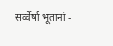सर्व्वेर्षा भूतानां -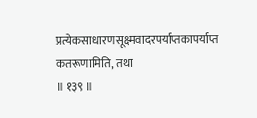प्रत्येकसाधारणसूक्ष्मवादरपर्याप्तकापर्याप्त कतरूणामिति, तथा
॥ १३९ ॥